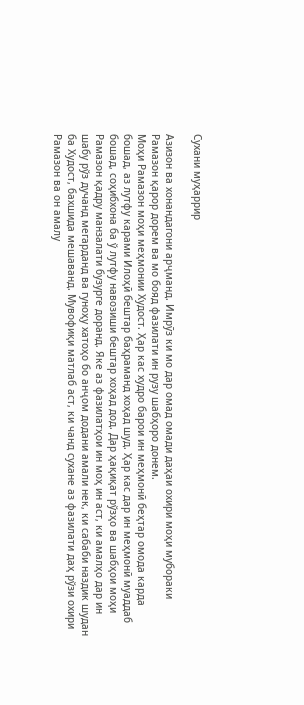Сухани муҳаррир

Азизон ва хонандагони арҷманд. Имрӯз ки мо дар омад омади даҳаи охири моҳи мубораки Рамазон қарор дорем ва мо бояд фазилати ин рузу шабҳоро донем.
Моҳи Рамазон моҳи меҳмонии Худост. Ҳар кас худро барои ин меҳмонӣ беҳтар омода карда бошад, аз лутфу карами Илоҳӣ бештар баҳраманд хоҳад шуд. Ҳар кас дар ин меҳмонӣ муаддаб бошад, соҳибхона ба ў лутфу навозиши бештар хоҳад дод. Дар ҳақиқат рўзҳо ва шабҳои моҳи Рамазон қадру манзалати бузуpгe доранд. Яке аз фазилатҳои ин моҳ ин аст, ки амалҳо дар ин шабу рўз дучанд мегарданд ва гуноҳу хатоҳо бо анҷом додани амали нек, ки сабаби наздик шудан ба Худост, бахшида мешаванд. Мувофиқи матлаб аст, ки чанд сухане аз фазилати даҳ рўзи охири Рамазон ва он амалу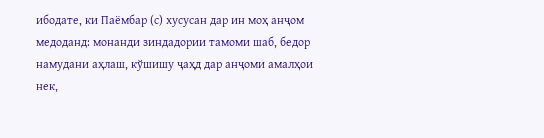ибодате, ки Паёмбар (с) хусусан дар ин моҳ анҷом медоданд: монанди зиндадории тамоми шаб, бедор намудани аҳлаш, кўшишу ҷаҳд дар анҷоми амалҳои нек,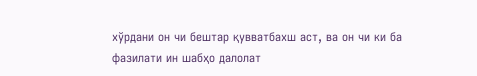хўрдани он чи бештар қувватбахш аст, ва он чи ки ба фазилати ин шабҳо далолат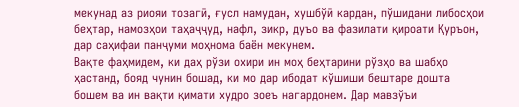мекунад аз риояи тозагӣ, ғусл намудан, хушбўӣ кардан, пўшидани либосҳои беҳтар, намозҳои таҳаҷҷуд, нафл, зикр, дуъо ва фазилати қироати Қуръон, дар саҳифаи панҷуми моҳнома баён мекунем.
Вақте фаҳмидем, ки даҳ рўзи охири ин моҳ беҳтарини рўзҳо ва шабҳо ҳастанд, бояд чунин бошад, ки мо дар ибодат кўшиши бештаре дошта бошем ва ин вақти қимати худро зоеъ нагардонем. Дар мавзўъи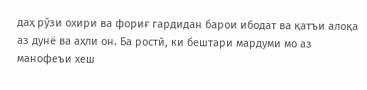даҳ рўзи охири ва фориғ гардидан барои ибодат ва қатъи алоқа аз дунё ва аҳли он. Ба ростӣ, ки бештари мардуми мо аз манофеъи хеш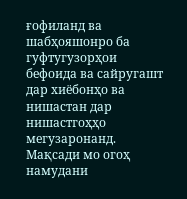ғофиланд ва шабҳояшонро ба гуфтугузорҳои бефоида ва сайругашт дар хиёбонҳо ва нишастан дар нишастгоҳҳо мегузаронанд. Мақсади мо огоҳ намудани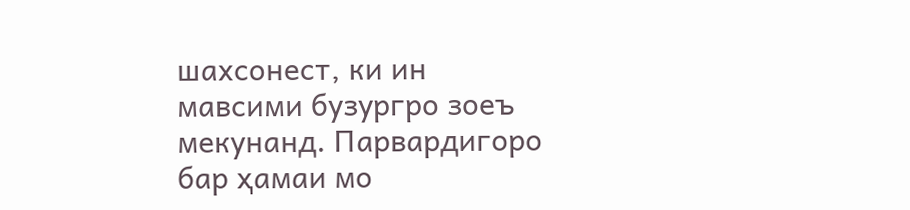шахсонест, ки ин мавсими бузургро зоеъ мекунанд. Парвардигоро бар ҳамаи мо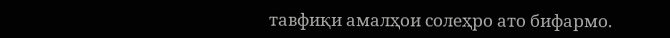тавфиқи амалҳои солеҳро ато бифармо.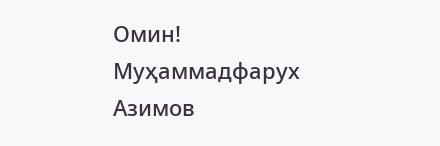Омин!
Муҳаммадфарух Азимов